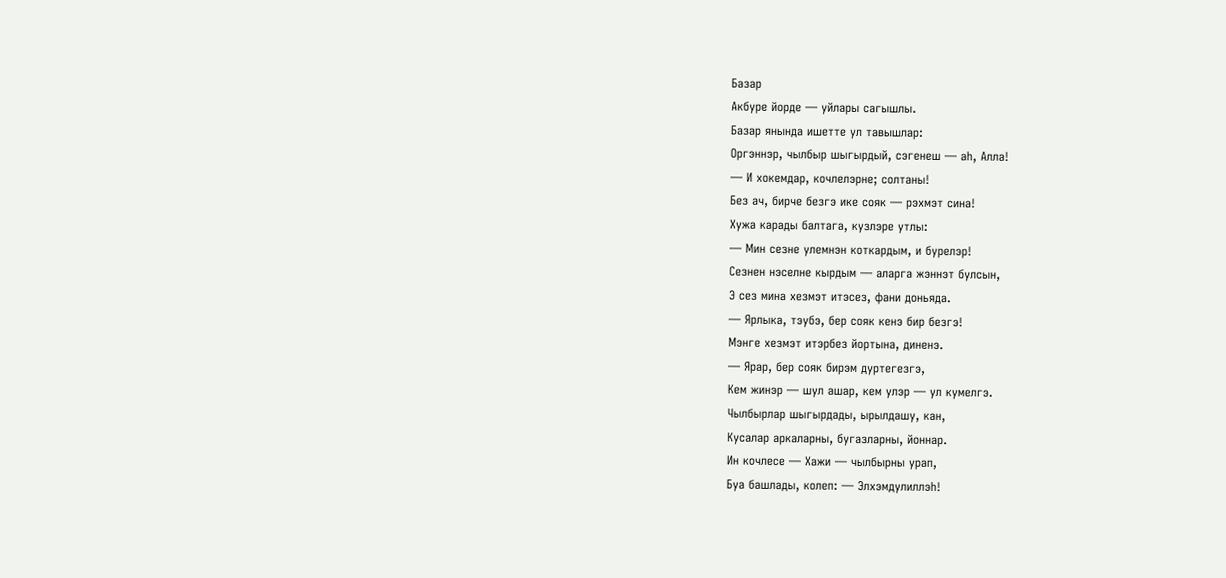Базар
Акбуре йорде — уйлары сагышлы.
Базар янында ишетте ул тавышлар:
Оргэннэр, чылбыр шыгырдый, сэгенеш — аh, Алла!
— И хокемдар, кочлелэрне; солтаны!
Без ач, бирче безгэ ике сояк — рэхмэт сина!
Хужа карады балтага, кузлэре утлы:
— Мин сезне улемнэн коткардым, и бурелэр!
Сезнен нэселне кырдым — аларга жэннэт булсын,
Э сез мина хезмэт итэсез, фани доньяда.
— Ярлыка, тэубэ, бер сояк кенэ бир безгэ!
Мэнге хезмэт итэрбез йортына, диненэ.
— Ярар, бер сояк бирэм дуртегезгэ,
Кем жинэр — шул ашар, кем улэр — ул кумелгэ.
Чылбырлар шыгырдады, ырылдашу, кан,
Кусалар аркаларны, бугазларны, йоннар.
Ин кочлесе — Хажи — чылбырны урап,
Буа башлады, колеп: — Элхэмдулиллэh!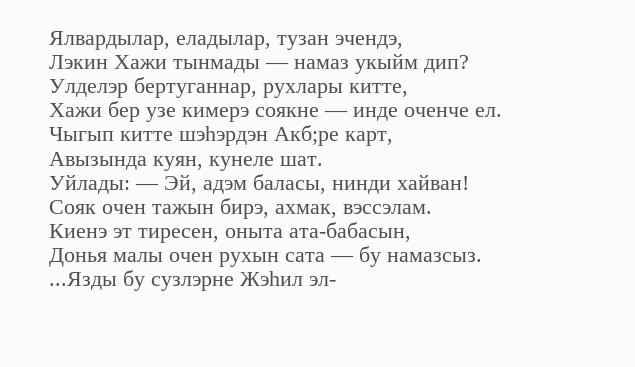Ялвардылар, еладылар, тузан эчендэ,
Лэкин Хажи тынмады — намаз укыйм дип?
Улделэр бертуганнар, рухлары китте,
Хажи бер узе кимерэ соякне — инде оченче ел.
Чыгып китте шэhэрдэн Акб;ре карт,
Авызында куян, кунеле шат.
Уйлады: — Эй, адэм баласы, нинди хайван!
Сояк очен тажын бирэ, ахмак, вэссэлам.
Киенэ эт тиресен, оныта ата-бабасын,
Донья малы очен рухын сата — бу намазсыз.
...Язды бу сузлэрне Жэhил эл-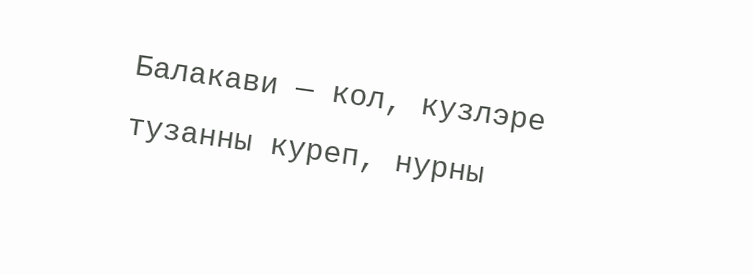Балакави — кол, кузлэре тузанны куреп, нурны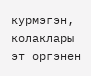курмэгэн, колаклары эт оргэнен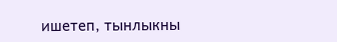ишетеп, тынлыкны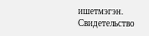ишетмэгэн.
Свидетельство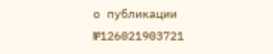о публикации №126021903721